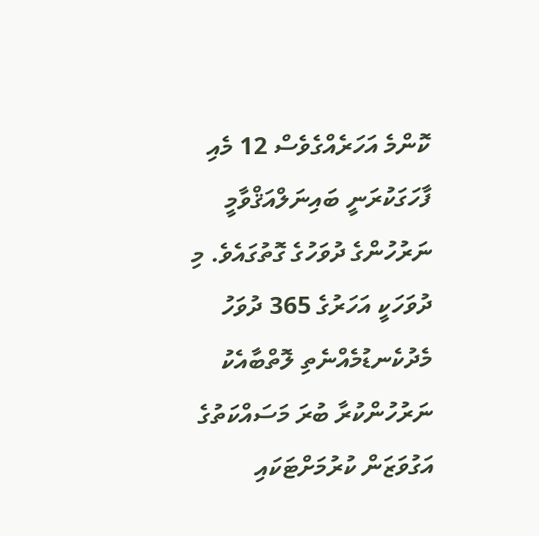ކޮންމެ އަހަރެއްގެވެސް 12 މެއި ފާހަގަކުރަނީ ބައިނަލްއަޤްވާމީ ނަރުހުންގެ ދުވަހުގެ ގޮތުގައެވެ. މި ދުވަހަކީ އަހަރުގެ 365 ދުވަހު މެދުކެނޑުމެއްނެތި ލޮތްބާއެކު ނަރުހުންކުރާ ބުރަ މަސައްކަތުގެ އަގުވަޒަން ކުރުމަށްޓަކައި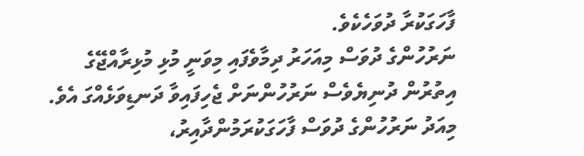ފާހަގަކުރާ ދުވަހެކެވެ.
ނަރުހުންގެ ދުވަސް މިއަހަރު ދިމާވެފައި މިވަނީ މުޅި މުޅިރާއްޖޭގެ އިތުރުން ދުނިޔެވެސް ނަރުހުންނަށް ޖެހިފައިވާ ދަނޑިވަޅެއްގަ އެވެ. މިއަދު ނަރުހުންގެ ދުވަސް ފާހަގަކުރަމުންދާއިރު،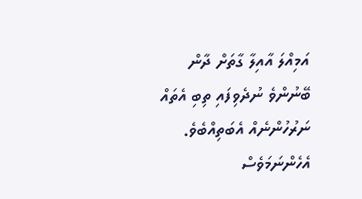އަމިއްލަ އާއިލާ ގާތަށް ދާން ބޭނުންވެ ނުދެވިފައި ތިބި އެތައް ނަރުހުންނެއް އެބަތިއްބެވެ. އެހެންނަމަވެސް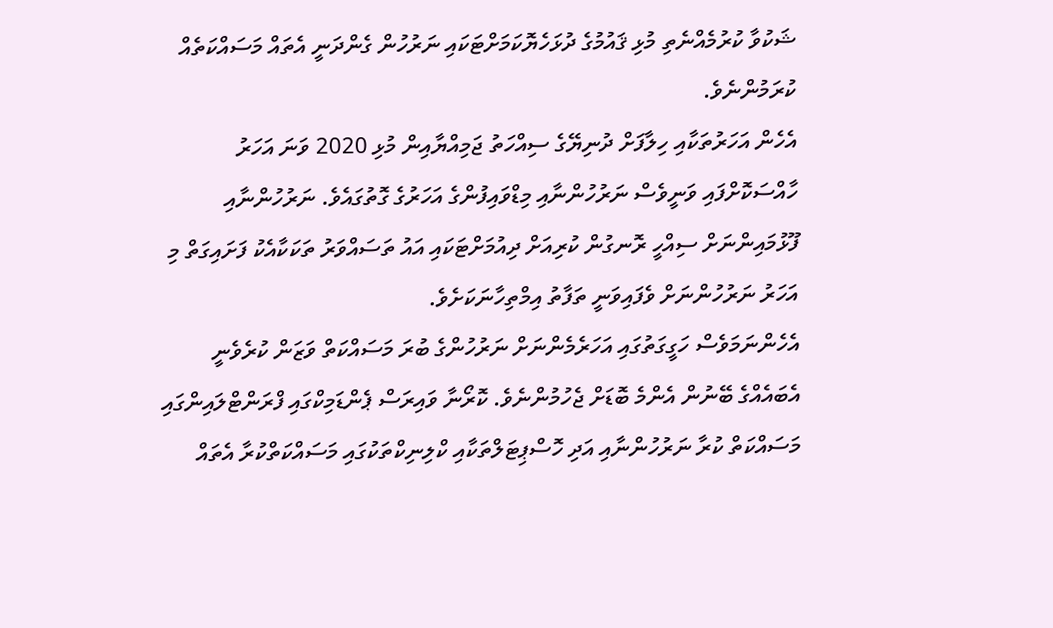ޝަކުވާ ކުރުމެއްނެތި މުޅި ޤައުމުގެ ދުޅަހެޔޮކަމަށްޓަކައި ނަރުހުން ގެންދަނީ އެތައް މަސައްކަތެއް ކުރަމުންނެވެ.
އެހެން އަހަރުތަކާއި ހިލާފަށް ދުނިޔޭގެ ސިއްހަތު ޖަމިއްޔާއިން މުޅި 2020 ވަނަ އަހަރު ހާއްސަކޮށްފައި ވަނީވެސް ނަރުހުންނާއި މިޑްވައިފުންގެ އަހަރުގެ ގޮތުގައެވެ. ނަރުހުންނާއި ފޫޅުމައިންނަށް ސިއްހީ ރޮނގުން ކުރިއަށް ދިއުމަށްޓަކައި އައު ތަސައްވަރު ތަކަކާއެކު ފަށައިގަތް މި އަހަރު ނަރުހުންނަށް ވެފައިވަނީ ތަފާތު އިމްތިހާނަކަށެވެ.
އެހެންނަމަވެސް ހަގީގަތުގައި އަހަރެމެންނަށް ނަރުހުންގެ ބުރަ މަސައްކަތް ވަޒަން ކުރެވެނީ އެބައެއްގެ ބޭނުން އެންމެ ބޮޑަށް ޖެހުމުންނެވެ. ކޮރޯނާ ވައިރަސް ޕެންޑަމިކްގައި ފްރަންޓްލައިންގައި މަސައްކަތް ކުރާ ނަރުހުންނާއި އަދި ހޮސްޕިޓަލްތަކާއި ކްލިނިކްތަކުގައި މަސައްކަތްކުރާ އެތައް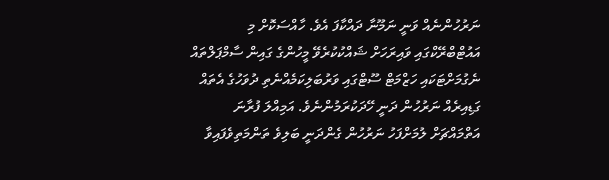ނަރުހުންނެއް ވަނީ ނަމޫނާ ދައްކާފަ އެވެ. ހާއްސަކޮށް މި އައުޓްބްރޭކްގައި ވައިރަހަށް ޝައްކުކުރެވޭ މީހުންގެ ގައިން ސާމްޕަލްތައް ނެގުމަށްޓަކައި ހަޒްމަޓް ސޫޓްގައި ވަރުބަލިކަމެއްނެތި ދުވަހުގެ އެތައް ގަޑިއިރެއް ނަރުހުން ދަނީ ހޭދަކުރަމުންނެވެ. އަމިއްލަ ފުރާނަ އަތްމައްޗަށް ލުމަށްފަހު ނަރުހުން ގެންދަނީ ބަލިވެ ތަންމަތިވެފައިވާ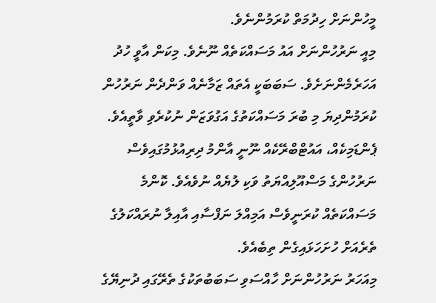މީހުންނަށް ހިދުމަތް ކުރަމުންނެވެ.
މިއީ ނަރުހުންނަށް އައު މަސައްކަތެއް ނޫނެވެ. މިކަން އާވީ ހުދު އަހަރެމެންނަށެވެ. ސަބަބަކީ އެތައް ޒަމާނެއް ވަންދެން ނަރުހުން ކުރަމުންދިޔަ މި ބުރަ މަސައްކަތުގެ އަގުވަޒަން ނުކުރެވި ވާތީއެވެ. ޕެންޑަމިކެއް، އައުޓްބްރޭކެއް ނޫނީ އާންމު ދިރިއުޅުމުގައިވެސް ނަރުހުންގެ މަސްއޫލިއްޔަތު ވަކި ލުޔެއް ނުވެއެވެ. ކޮންމެ މަސައްކަތެއް ކުރަނީވެސް އަމިއްލަ ނަފްސާއި އާއިލާ ނުރައްކަލުގެ ތެރެއަށް ހުށަހަޅައިގެން ތިބެއެވެ.
މިއަހަރު ނަރުހުންނަށް ހާއްސަވި ސަބަބުތަކުގެ ތެރޭގައި ދުނިޔޭގެ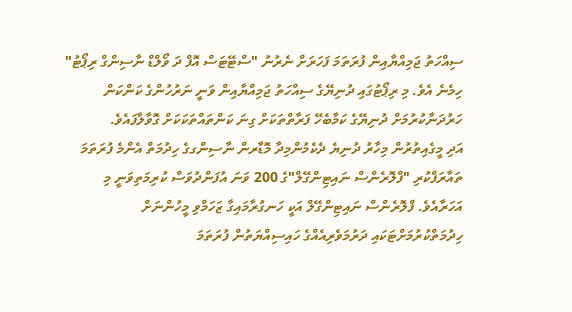ސިއްހަތު ޖަމިއްޔާއިން ފުރަތަމަ ފަހަރަށް ނެރުނު "ސްޓޭޓަސް އޮފް ދަ ވޯލްޑް ނާސިންގް ރިޕޯޓު" ހިމެނެ އެވެ. މި ރިޕޯޓުގައި ދުނިޔޭގެ ސިއްހަތު ޖަމިއްޔާއިން ވަނީ ނަރުހުންގެ ކަންކަން ހަރުދަނާކުރުމަށް ދުނިޔޭގެ ކަމާބެހޭ ފަރާތްތަކަށް ގިނަ ކަންތައްތަކަކަށް ގޮވާލާފައެވެ.
އަދި މީގެއިތުރުން މިހާރު ދުނިޔެ ދެކެމުންމިދާ މޮޑާރން ނާސިންގގެ ހިދުމަތް އެންމެ ފުރަތަމަ ތައާރަފްކުރި "ފްލޮރެންސް ނައިޓިންގޭލް"ގެ 200 ވަނަ އުފަންދުވަސް ކުރިމަތިވަނީ މި އަހަރާއެވެ. ފްލޮރެންސް ނައިޓިންގޭލް އަކީ ހަނގުރާމައިގާ ޒަހަމްވި މީހުންނަށް ހިދުމަތްކުރުމަށްޓަކައި ދަރުމަވެރިއެއްގެ ހައިސިއްޔަތުން ފުރަތަމަ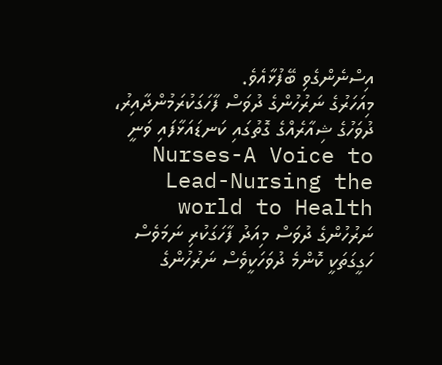އިސްނެންގެވި ބޭފުޅާއެވެ.
މިއަހަރުގެ ނަރުހުންގެ ދުވަސް ފާހަގަކުރަމުންދާއިރު، ދުވަހުގެ ޝިއާރެއްގެ ގޮތުގައި ކަނޑައަޅާފައި ވަނީ Nurses-A Voice to Lead-Nursing the world to Health
ނަރުހުންގެ ދުވަސް މިއަދު ފާހަގަކުރި ނަމަވެސް ހަގީގަތަކީ ކޮންމެ ދުވަހަކީވެސް ނަރުހުންގެ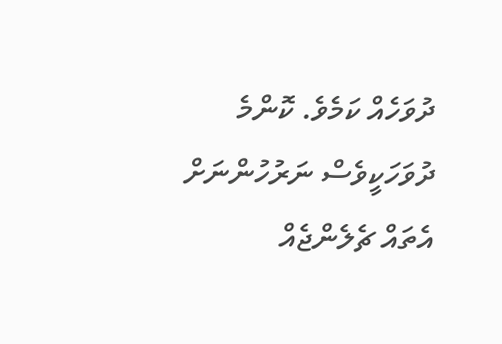ދުވަހެއް ކަމެވެ. ކޮންމެ ދުވަހަކީވެސް ނަރުހުންނަށް އެތައް ޗެލެންޖެއް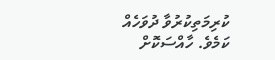ކުރިމަތިކުރުވާ ދުވަހެއް ކަމެވެ. ހާއްސަކޮށް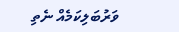ވަރުބަލިކަމެއް ނެތި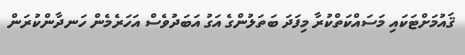ޤައުމަށްޓަކައި މަސައްކަތްކުރާ މިފަދަ ބަތަލުންގެ އަގު އަބަދުވެސް އަހަރެމެން ހަނދާންކުރަން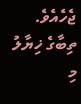ޖެހެއެވެ.
ތިބާގެ ޚިޔާލު
މި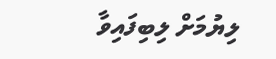ލިޔުމަށް ލިބިފައިވާ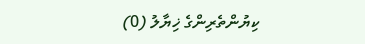ކިޔުންތެރިންގެ ޚިޔާލު (0)